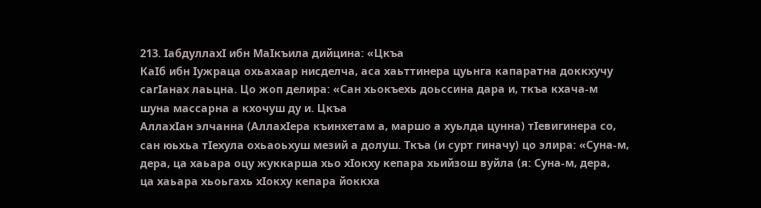213. IабдуллахI ибн МаIкъила дийцина: «Цкъа
КаIб ибн Iужраца охьахаар нисделча, аса хаьттинера цуьнга капаратна доккхучу
сагIанах лаьцна. Цо жоп делира: «Сан хьокъехь доьссина дара и, ткъа кхача-м
шуна массарна а кхочуш ду и. Цкъа
АллахIан элчанна (АллахIера къинхетам а, маршо а хуьлда цунна) тIевигинера со,
сан юьхьа тIехула охьаоьхуш мезий а долуш. Ткъа (и сурт гиначу) цо элира: «Суна-м,
дера, ца хаьара оцу жуккарша хьо хIокху кепара хьийзош вуйла (я: Суна-м, дера,
ца хаьара хьоьгахь хIокху кепара йоккха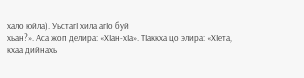хало юйла). УьстагI хила агIо буй
хьан?». Аса жоп делира: «ХIан-хIа». ТIаккха цо элира: «ХIета,
кхаа дийнахь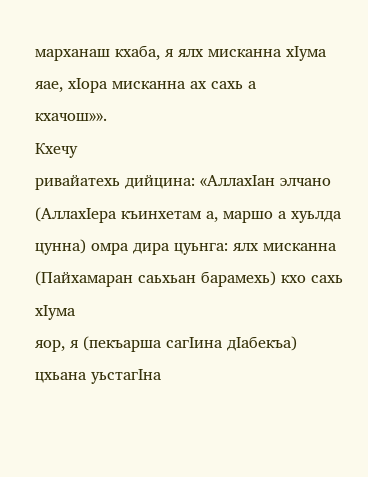марханаш кхаба, я ялх мисканна хIума яае, хIора мисканна ах сахь а
кхачош»».
Кхечу
ривайатехь дийцина: «АллахIан элчано (АллахIера къинхетам а, маршо а хуьлда
цунна) омра дира цуьнга: ялх мисканна (Пайхамаран саьхьан барамехь) кхо сахь хIума
яор, я (пекъарша сагIина дIабекъа)
цхьана уьстагIна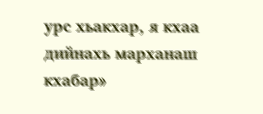урс хьакхар, я кхаа дийнахь марханаш кхабар»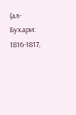(ал-Бухари:
1816-1817,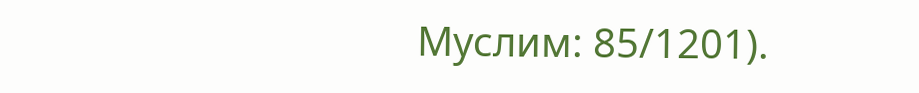Муслим: 85/1201).